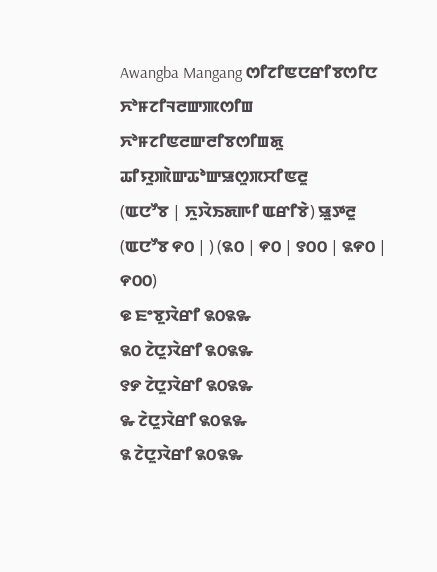Awangba Mangang ꯁꯤꯖꯤꯟꯅꯔꯤꯕꯁꯤꯅ ꯈꯣꯝꯖꯤꯜꯂꯛꯄꯁꯤꯡ
ꯈꯣꯝꯖꯤꯟꯂꯛꯂꯤꯕꯁꯤꯡꯗꯨ ꯊꯤꯌꯨꯄꯥꯛꯊꯣꯛꯎꯁꯨꯞꯆꯤꯟꯂꯨ
(ꯑꯅꯧꯕ | ꯈꯨꯋꯥꯏꯗꯒꯤ ꯑꯔꯤꯕꯥ) ꯎꯨꯇꯂꯨ (ꯑꯅꯧꯕ ꯵꯰ | ) (꯲꯰ | ꯵꯰ | ꯱꯰꯰ | ꯲꯵꯰ | ꯵꯰꯰)
꯶ ꯐꯦꯕꯨꯋꯥꯔꯤ ꯲꯰꯲꯳
꯲꯰ ꯖꯥꯅꯨꯋꯥꯔꯤ ꯲꯰꯲꯳
꯱꯸ ꯖꯥꯅꯨꯋꯥꯔꯤ ꯲꯰꯲꯳
꯳ ꯖꯥꯅꯨꯋꯥꯔꯤ ꯲꯰꯲꯳
꯲ ꯖꯥꯅꯨꯋꯥꯔꯤ ꯲꯰꯲꯳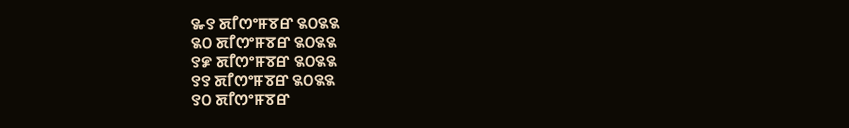꯳꯱ ꯗꯤꯁꯦꯝꯕꯔ ꯲꯰꯲꯲
꯲꯰ ꯗꯤꯁꯦꯝꯕꯔ ꯲꯰꯲꯲
꯱꯹ ꯗꯤꯁꯦꯝꯕꯔ ꯲꯰꯲꯲
꯱꯱ ꯗꯤꯁꯦꯝꯕꯔ ꯲꯰꯲꯲
꯱꯰ ꯗꯤꯁꯦꯝꯕꯔ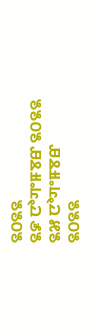꯲꯰꯲꯲
꯲꯹ ꯅꯣꯚꯦꯝꯕꯔ ꯲꯰꯲꯲
꯲꯷ ꯅꯣꯚꯦꯝꯕꯔ ꯲꯰꯲꯲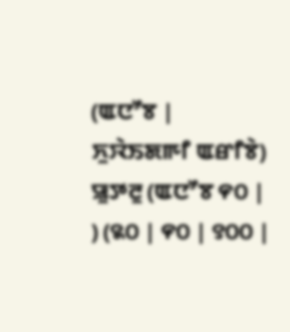(ꯑꯅꯧꯕ | ꯈꯨꯋꯥꯏꯗꯒꯤ ꯑꯔꯤꯕꯥ) ꯎꯨꯇꯂꯨ (ꯑꯅꯧꯕ ꯵꯰ | ) (꯲꯰ | ꯵꯰ | ꯱꯰꯰ |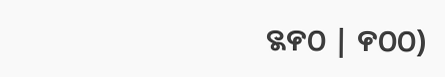꯲꯵꯰ | ꯵꯰꯰)